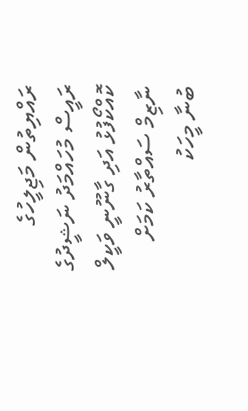ރައްޔިތުން މަޖިލީހުގެ ރައީސް މުހައްމަދު ނަޝީދުގެ ކޮއްކޯފުޅު އަދި ގާނޫނީ ވަކީލް ނާޒިމް ސައްތާރު ކަމަށް ބުނާ މީހަކު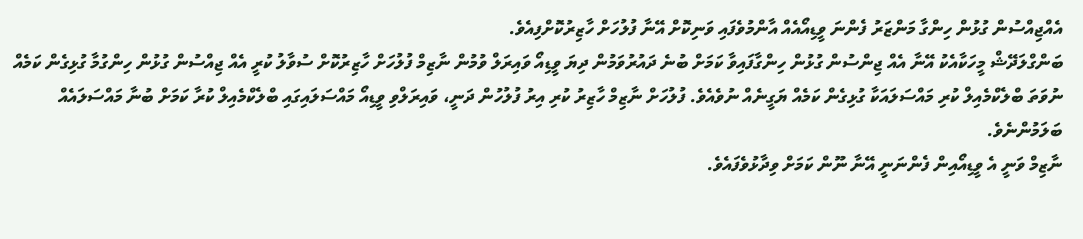އެއްޖިއްސުން ގުޅުން ހިންގާ މަންޒަރު ފެންނަ ވީޑިއޯއެއް އާންމުވެފައި ވަނިކޮށް އޭނާ ފުލުހަށް ހާޒިރުކޮށްފިއެވެ.
ބަންގްލަދޭޝް މީހަކާއެކު އޭނާ އެއް ޖިންސުން ގުޅުން ހިންގާފައިވާ ކަމަށް ބުނެ ދައުރުވަމުން ދިޔަ ވީޑިއޯ ވައިރަލް ވުމުން ނާޒިމް ފުލުހަށް ހާޒިރުކޮށް ސުވާލު ކުރީ އެއް ޖިއްސުން ގުޅުން ހިންގުމާ ގުޅިގެން ކަމެއް ނުވަތަ ބްލެކްމެއިލް ކުރި މައްސަލައަކާ ގުޅިގެން ކަމެއް ޔަގީނެއް ނުވެއެވެ. ފުލުހަށް ނާޒިމް ހާޒިރު ކުރި އިރު ފުލުހުން ދަނީ، ވައިރަލްވި ވީޑިއޯ މައްސަލައިގައި ބްލެކްމެއިލް ކުރާ ކަމަށް ބުނާ މައްސަލައެއް ބަލަމުންނެވެ.
ނާޒިމް ވަނީ އެ ވީޑިއޯއިން ފެންނަނީ އޭނާ ނޫން ކަމަށް ވިދާޅުވެފައެވެ.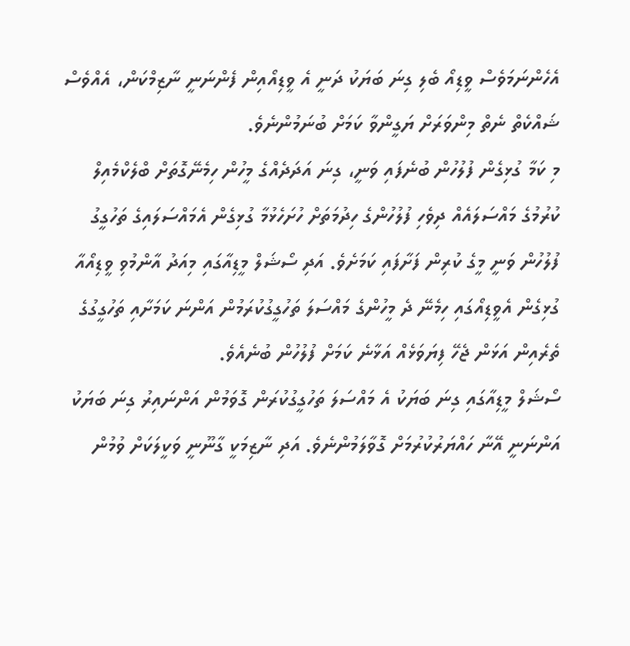އެހެންނަމަވެސް ވީޑިއޯ ބެލި ގިނަ ބަޔަކު ދަނީ އެ ވީޑިއޯއިން ފެންނަނީ ނާޒިމްކަން، އެއްވެސް ޝައްކެތް ނެތް މިންވަރަށް ޔަގީންވާ ކަމަށް ބުނަމުންނެވެ.
މި ކަމާ ގުޅިގެން ފުލުހުން ބުނެފައި ވަނީ، ގިނަ އަދަދެއްގެ މީހުން ހިމެނޭގޮތަށް ބްލެކްމެއިލް ކުރުމުގެ މައްސަލައެއް ދިވެހި ފުލުހުންގެ ހިދުމަތަށް ހުށަހެޅުމާ ގުޅިގެން އެމައްސަލައިގެ ތަހުގީގު ފުލުހުން ވަނީ މީގެ ކުރިން ފަށާފައި ކަމަށެވެ. އަދި ސޯޝަލް މީޑިއާގައި މިއަދު އާންމުވި ވީޑިއޯއާ ގުޅިގެން އެވީޑިއޯގައި ހިމެނޭ ދެ މީހުންގެ މައްސަލަ ތަހުގީގުކުރަމުން އަންނަ ކަމަށާއި ތަހުގީގުގެ ތެރެއިން އަޅަން ޖެހޭ ފިޔަވަޅެއް އަޅާނެ ކަމަށް ފުލުހުން ބުނެއެވެ.
ސޯޝަލް މީޑިއާގައި ގިނަ ބަޔަކު އެ މައްސަލަ ތަހުގީގުކުރަން ގޮވަމުން އަންނައިރު ގިނަ ބަޔަކު އަންނަނީ އޭނާ ހައްޔަރުކުރުމަށް ގޮވާލަމުންނެވެ. އަދި ނާޒިމަކީ ގާނޫނީ ވަކީލަކަށް ވުމުން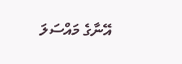އޭނާގެ މައްސަލަ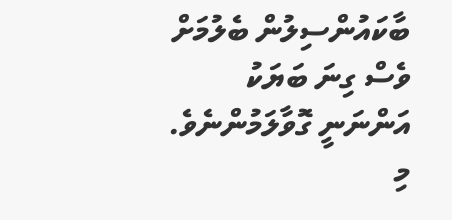ބާކައުންސިލުން ބެލުމަށް ވެސް ގިނަ ބަޔަކު އަންނަނީ ގޮވާލަމުންނެވެ.
މި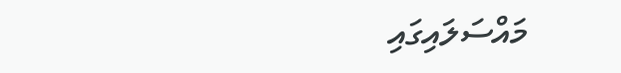މައްސަލައިގައި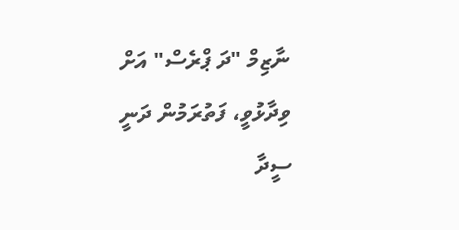ނާޒިމް "ދަ ޕްރެސް" އަށް ވިދާޅުވީ، ފަތުރަމުން ދަނީ ސީދާ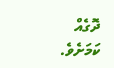ދޮގެއް ކަމަށެވެ.